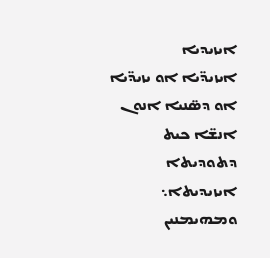ܐܝܙܝܕܝܐ
ܐܝܙܝܕ̈ܝܐ ܐܘ ܝܙܝܕ̈ܝܐ ܐܘ ܕܣ̈ܢܝܐ ܐܢܘܢ ܐܢܫ̈ܐ ܟܝܬ ܕܬܘܕܝܬܐ ܐܝܙܝܕܝܬܐ܆ ܘܡܗܝܡܢܝܢ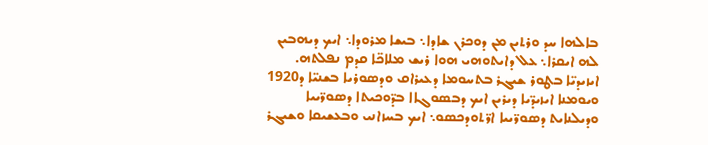ܒܐܠܗܐ ܚܕ ܘܪܬܝܢ ܡܢ ܕܘܟܪܢ ܫܐܕܐ܆ ܒܝܫܐ ܡܪܘܕܐ܆ ܐܝܟ ܕܝܗܒܝܢ ܠܗ ܐܝܩܪܐ܆ ܥܠ ܕܐܝܬܘܗܝ ܗܘܐ ܪܝܫ ܡܠܐܟ̈ܐ ܩܕܡ ܢܦܠܬܗ.
ܐܝܙܝܕܝ̈ܐ ܒܛܘܪ ܫܝܓܪ ܒܬܚܘܡܐ ܕܥܝܪܐܩ ܘܕܣܘܪܝܐ ܒܫܢܝ̈ܐ ܕ1920
ܘܝܘܡܢܐ ܐܝܙܝܕ̈ܝܐ ܕܝܪܝܢ ܐܝܟ ܕܒܣܘܓܐܐ ܒܕ̈ܘܟܝܬܐ ܕܣܘܪ̈ܝܝܐ ܘܕܝܠܢܐܝܬ ܕܣܘܪ̈ܝܝܐ ܐܪ̈ܬܘܕܟܣܘ܆ ܐܝܟ ܒܚܙܐܢܝ ܘܒܥܫܝܩܐ ܘܫܝܓܪ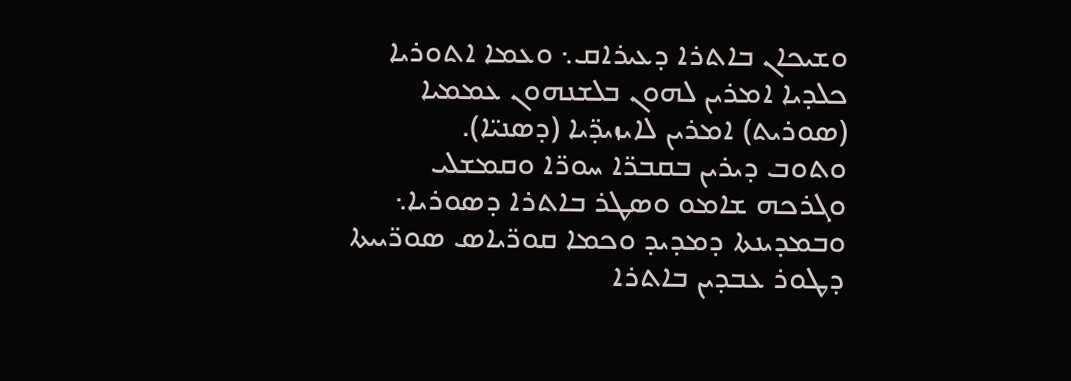ܘܫܝܟܐܢ ܒܐܬܪܐ ܕܥܝܪܐܩ܆ ܘܥܡܐ ܐܬܘܪܝܐ ܟܠܕܝܐ ܐܡܪܝܢ ܠܗܘܢ ܒܠܫܢܗܘܢ ܥܡܡܝܐ (ܣܘܪܝܬ) ܐܡܪܝܢ ܠܐܝܙܝܕ̈ܝܐ (ܕܣܢܝ̈ܐ).
ܘܬܘܒ ܕܝܪܝܢ ܒܩܒܪ̈ܐ ܚܘܪ̈ܐ ܘܩܡܫܠܝ ܘܓܪܟܗ ܫܐܡܘ ܘܣܛܪ ܒܐܬܪܐ ܕܣܘܪܝܐ܆ ܘܒܡܕܝܢܬܐ ܕܡܕܝܕ ܘܟܡܐ ܩܘܪ̈ܝܐܣ ܣܘܪ̈ܝܝܬܐ ܕܛܘܪ ܥܒܕܝܢ ܒܐܬܪܐ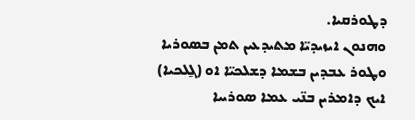ܕܛܘܪܩܝܐ.
ܘܗܢܘܢ ܐܝܙܝܕܝ̈ܐ ܡܬܝܕܥܝܢ ܬܡܢ ܒܣܘܪܝܐ ܘܛܘܪ ܥܒܕܝܢ ܒܫܡܐ ܕܫܠܟܝ̈ܐ ܐܘ (ܓ̰ܠܟܝܐ) ܐܝܟ ܕܐܡܪܝܢ ܒܢ̈ܝ ܥܡܐ ܣܘܪܝܝܐ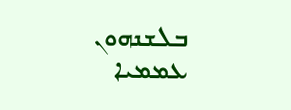ܒܠܫܢܗܘܢ ܥܡܡܝܐ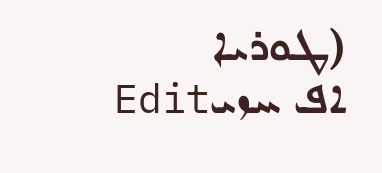(ܛܘܪܝܐ
ܐܦ ܚܙܝEdit